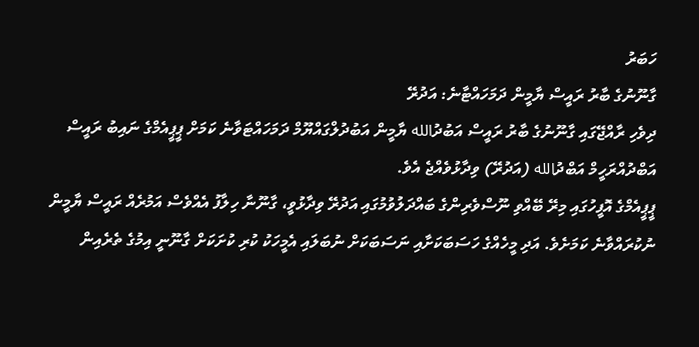ހަބަރު
ގާނޫނުގެ ބާރު ރައީސް ޔާމީން ދަމަހައްޓާނެ: އަދުރޭ
ދިވެހި ރާއްޖޭގައި ގާނޫނުގެ ބާރު ރައީސް އަބުދުالله ޔާމީން އަބުދުލްގައްޔޫމް ދަމަހައްޓަވާނެ ކަމަށް ޕީޕީއެމްގެ ނައިބު ރައީސް އަބްދުއްރަހީމް އަބްދުالله (އަދުރޭ) ވިދާޅުވެއްޖެ އެވެ.
ޕީޕީއެމްގެ އޮފީހުގައި މިރޭ ބޭއްވި ނޫސްވެރިންގެ ބައްދަލުވުމުގައި އަދުރޭ ވިދާޅުވީ، ގާނޫނާ ހިލާފު އެއްވެސް އަމުރެއް ރައީސް ޔާމީން ނުކުރައްވާނެ ކަމަށެވެ. އަދި މީހެއްގެ ހަސަބަކަށާއި ނަސަބަކަށް ނުބަލައި އެމީހަކު ކުރި ކުށަކަށް ގާނޫނީ އިމުގެ ތެރެއިން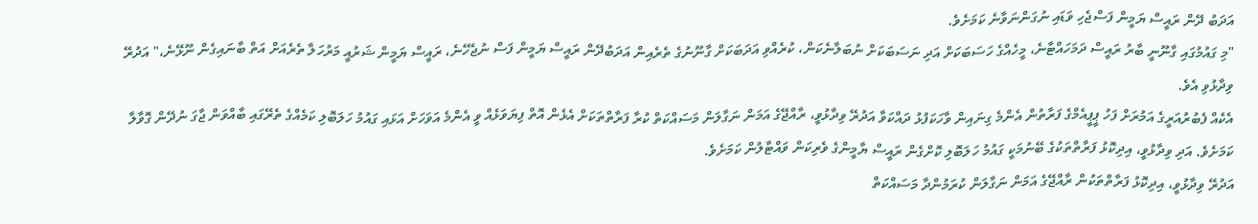އަދަބު ދޭން ރައީސް ޔަމީން ފަސްޖެހި ވަޑައި ނުގަންނަވާނެ ކަމަށެވެ.
"މި ގައުމުގައި ގާނޫނީ ބާރު ރައީސް ދަމަހައްޓާނެ، މީހެއްގެ ހަސަބަކަށް އަދި ނަސަބަކަށް ނުބަލާނެކަން، ކުރެއްވި އަދަބަކަށް ގާނޫނުގެ ތެރެއިން އަދަބުދޭން ރައީސް ޔަމީން ފަސް ނުޖެހޭނެ، ރައީސް ޔަމީން ޝަރުއީ މަރުހަލާ ތެރެއަށް އަތް ބާނައިގެން ނޫޅޭނެ،" އަދުރޭ ވިދާޅުވި އެވެ.
އެކެއް ފެބުރުއަރީގެ އަމުރަށް ފަހު ޕީޕީއެމްގެ ފަރާތުން އެންމެ ގިނައިން ވާހަކަފުޅު ދައްކަވާ އަދުރޭ ވިދާޅުވީ، ރާއްޖޭގެ އަމަން ނަގާލަން މަސައްކަތް ކުރާ ފަރާތްތަކަށް އެޅެން އޮތް ފިޔަވަޅެއް ވީ އެންމެ އަވަހަށް އަޅައި ގައުމު ހަލަބޮލި ކަމެއްގެ ތެރޭގައި ބާއްވަން ޖާގަ ނުދޭން ގޮވާލާ ކަމަށެވެ. އަދި ވިދާޅުވީ، އިދިކޮޅު ފަރާތްތަކުގެ ބޭނުމަކީ ގައުމު ހަލަބޮލި ކޮށްގެން ރައީސް ޔާމީންގެ ވެރިކަން ވައްޓާލުން ކަމަށެވެ.
އަދުރޭ ވިދާޅުވީ، އިދިކޮޅު ފަރާތްތަކުން ރާއްޖޭގެ އަމަން ނަގާލަން ކުރަމުންދާ މަސައްކަތް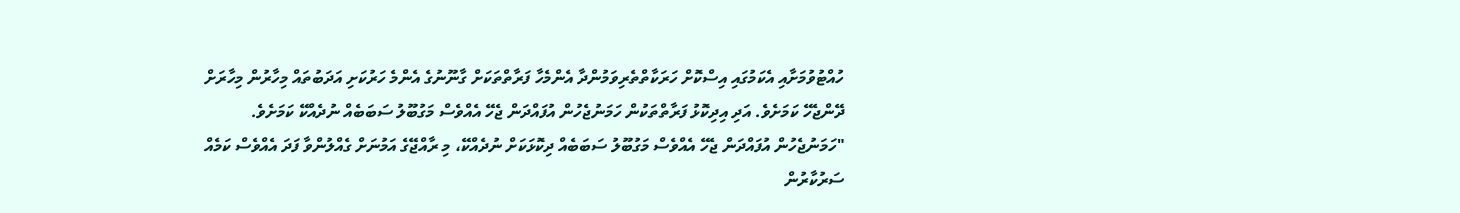ހުއްޓުވުމަށާއި އެކަމުގައި އިސްކޮށް ހަރަކާތްތެރިވަމުންދާ އެންމެހާ ފަރާތްތަކަށް ގާނޫނުގެ އެންމެ ހަރުކަށި އަދަބުތައް މިހާރުން މިހާރަށް ދޭންޖެހޭ ކަމަށެވެ. އަދި އިދިކޮޅު ފަރާތްތަކުން ހަމަނުޖެހުން އުފައްދަން ޖެހޭ އެއްވެސް މަގުބޫލު ސަބަބެއް ނުދެއްކޭ ކަމަށެވެ.
"ހަމަނުޖެހުން އުފައްދަން ޖެހޭ އެއްވެސް މަގުބޫލު ސަބަބެއް ދިކޮޅަކަށް ނުދެއްކޭ، މި ރާއްޖޭގެ އަމުނަށް ގެއްލުންވާ ފަދަ އެއްވެސް ކަމެއް ސަރުކާރުން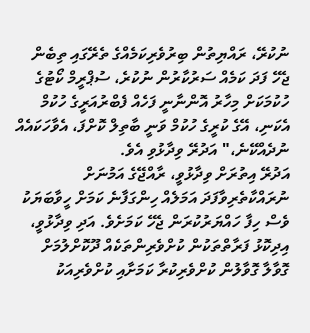ނުކުރޭ، ރައްޔިތުން ބިރުވެރިކަމެއްގެ ތެރޭގައި ތިބެން ޖެހޭ ފަދަ ކަމެއް ސަރުކާރުން ނުކުރެ، ސުޕްރީމް ކޯޓުގެ ހުކުމަކަށް މިހާރު އޮންނާނީ ފަހެއް ފެބްރުއަރީގެ ހުކުމް އެކަނި، އޭގެ ކުރީގެ ހުކުމް ވަނީ ބާތިލް ކޮށްފަ، އެވާހަކައެއް ނުދެއްކޭނެ،" އަދުރޭ ވިދާޅުވި އެވެ.
އަދުރޭ އިތުރަށް ވިދާޅުވީ، ރާއްޖޭގެ އަމުނަށް ނުރައްކާތެރިވާފަދަ އަމަލެއް ހިންގަފާނެ ކަމަށް ހީވާބަޔަކު ވެސް ހިފާ ހައްޔަރުކުރަން ޖެހޭ ކަމަށެވެ. އަދި ވިދާޅުވީ، އިދިކޮޅު ފަރާތްތަކުން ކުށްވެރިންތަކެއް ދޫކޮށްލުމަށް ގޮވާލާ ގޮވާލުން ކުށްވެރިކުރާ ކަމަށާއި ކުށްވެރިއަކު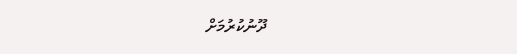ދޫނުކުރުމަށް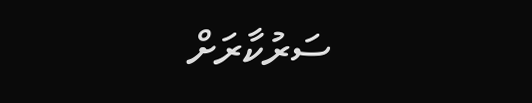ސަރުކާރަށް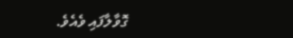ގޮވާލާފައި ވެއެވެ.